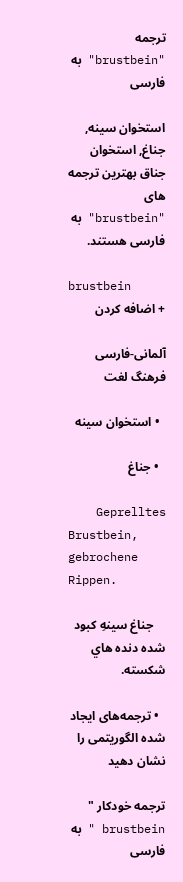ترجمه "brustbein" به فارسی

استخوان سينه, جناغ, استخوان جناق بهترین ترجمه های "brustbein" به فارسی هستند.

brustbein
+ اضافه کردن

آلمانی-فارسی فرهنگ لغت

  • استخوان سينه

  • جناغ

    Geprelltes Brustbein, gebrochene Rippen.

    جناغ سينهِ کبود شده دنده هاي شکسته.

  • ترجمه‌های ایجاد شده الگوریتمی را نشان دهید

ترجمه خودکار " brustbein " به فارسی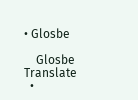• Glosbe

    Glosbe Translate
  •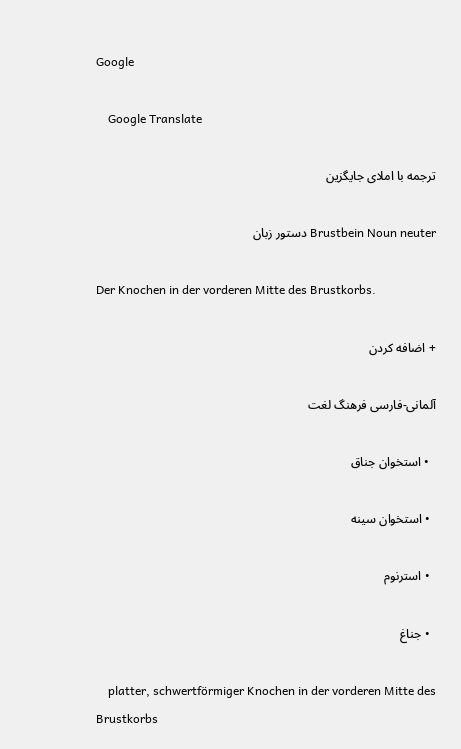Google

    Google Translate

ترجمه با املای جایگزین

Brustbein Noun neuter دستور زبان

Der Knochen in der vorderen Mitte des Brustkorbs.

+ اضافه کردن

آلمانی-فارسی فرهنگ لغت

  • استخوان جناق

  • استخوان سينه

  • استرنوم

  • جناغ

    platter, schwertförmiger Knochen in der vorderen Mitte des Brustkorbs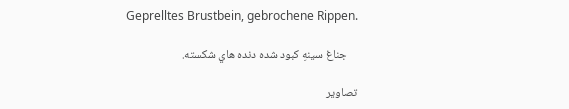Geprelltes Brustbein, gebrochene Rippen.

    جناغ سينهِ کبود شده دنده هاي شکسته.

تصاویر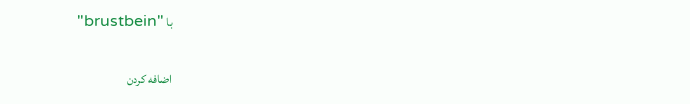با "brustbein"

اضافه کردن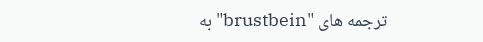ترجمه های "brustbein" به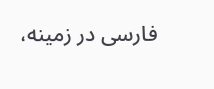فارسی در زمینه،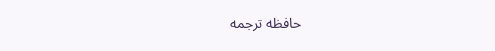حافظه ترجمه